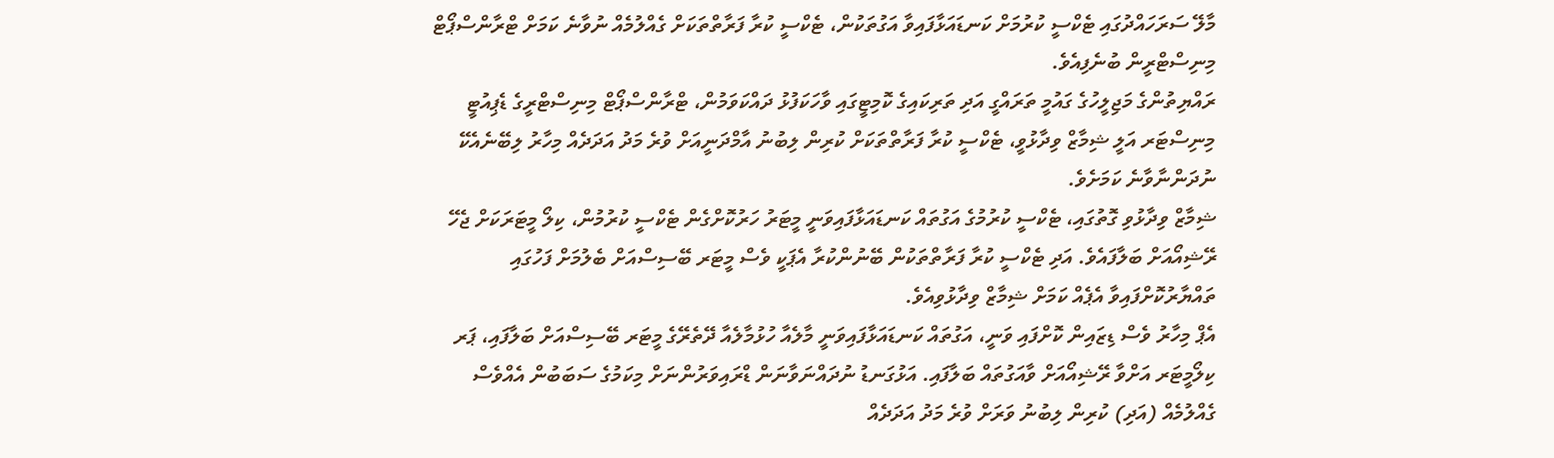މާލޭ ސަރަހައްދުގައި ޓެކްސީ ކުރުމަށް ކަނޑައަޅާފައިވާ އަގުތަކުން، ޓެކްސީ ކުރާ ފަރާތްތަކަށް ގެއްލުމެއް ނުވާނެ ކަމަށް ޓްރާންސްޕޯޓް މިނިސްޓްރީން ބުނެފިއެވެ.
ރައްޔިތުންގެ މަޖިލީހުގެ ގައުމީ ތަރައްގީ އަދި ތަރިކައިގެ ކޮމިޓީގައި ވާހަކަފުޅު ދައްކަވަމުން، ޓްރާންސްޕޯޓް މިނިސްޓްރީގެ ޑެޕިއުޓީ މިނިސްޓަރ އަލީ ޝިމާޒް ވިދާޅުވީ، ޓެކްސީ ކުރާ ފަރާތްތަކަށް ކުރިން ލިބުނު އާމްދަނީއަށް ވުރެ މަދު އަދަދެއް މިހާރު ލިބޭނެއެކޭ ނުދަންނާވާނެ ކަމަށެވެ.
ޝިމާޒް ވިދާޅުވި ގޮތުގައި، ޓެކްސީ ކުރުމުގެ އަގުތައް ކަނޑައަޅާފައިވަނީ މީޓަރު ހަރުކޮށްގެން ޓެކްސީ ކުރުމުން، ކިލޯ މީޓަރަކަށް ޖެހޭ ރޭޝިއޯއަށް ބަލާފައެވެ. އަދި ޓެކްސީ ކުރާ ފަރާތްތަކުން ބޭނުންކުރާ އެޕަކީ ވެސް މީޓަރ ބޭސިސްއަށް ބެލުމަށް ފަހުގައި ތައްޔާރުކޮށްފައިވާ އެޕެއް ކަމަށް ޝިމާޒް ވިދާޅުވިއެވެ.
އެޕް މިހާރު ވެސް ޑިޒައިން ކޮށްފައި ވަނީ، އަގުތައް ކަނޑައަޅާފައިވަނީ މާލެއާ ހުޅުމާލެއާ ދޭތެރޭގެ މީޓަރ ބޭސިސްއަށް ބަލާފައި، ޕަރ ކިލޯމީޓަރ އަށްވާ ރޭޝިއޯއަށް ވާއަގުތައް ބަލާފައި. އަޅުގަނޑު ނުދައްނަވާނަން ޑްރައިވަރުންނަށް މިކަމުގެ ސަބަބުން އެއްވެސް ގެއްލުމެއް (އަދި) ކުރިން ލިބުނު ވަރަށް ވުރެ މަދު އަދަދެއް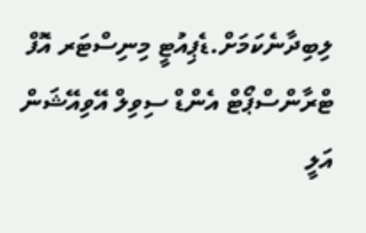ލިބިދާނެކަމަށް.ޑެޕިއުޓީ މިނިސްޓަރ އޮފް ޓްރާންސްޕޯޓް އެންޑް ސިވިލް އޭވިއޭޝަން އަލީ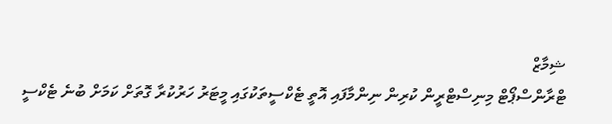ޝިމާޒް
ޓްރާންސްޕޯޓް މިނިސްޓްރީން ކުރިން ނިންމާފައި އޮތީ ޓެކްސީތަކުގައި މީޓަރު ހަރުކުރާ ގޮތަށް ކަމަށް ބުނެ ޓެކްސީ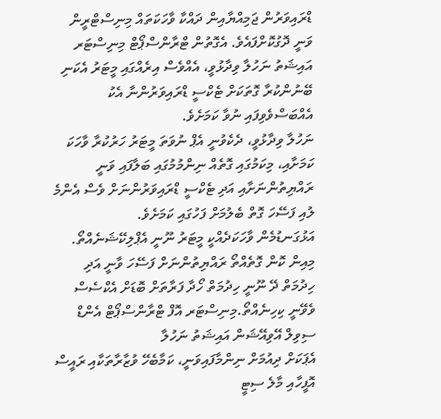ޑްރައިވަރުން ޖަމިއްޔާއިން ދައްކާ ވާހަކަތައް މިނިސްޓްރީން ވަނީ ދޮގުކޮށްފައެވެ. އެގޮތުން ޓްރާންސްޕޯޓް މިނިސްޓަރ އައިޝަތު ނަހުލާ ވިދާޅުވީ، އެއްވެސް އިރެއްގައި މީޓަރު އެކަނި ބޭނުންކުރާ ގޮތަކަށް ޓެކްސީ ޑްރައިވަރުންނާ އެކު އެއްބަސްވެވިފައި ނުވާ ކަމަށެވެ.
ނަހުލާ ވިދާޅުވީ، ދެކެވުނީ އެޕް ނުވަތަ މީޓަރު ހަރުކުރާ ވާހަކަ ކަމަށާއި، މިކަމުގައި ގޮތެއް ނިންމުމުގައި ބަލާފައި ވަނީ ރައްޔިތުންނަށާއި އަދި ޓެކްސީ ޑްރައިވަރުންނަށް ވެސް އެންމެ ލުއި ފަސޭހަ ގޮތް ބެލުމަށް ފަހުގައި ކަމަށެވެ.
އަޅުގަނޑުމެން ވާހަކަދެއްކީ މީޓަރު ނޫނީ އެޕްލިކޭޝަނެއްތޯ. މިއިން ކޮން ގޮތެއްތޯ ރައްޔިތުންނަށް ފަސޭހަ ވާނީ އަދި ހިދުމަތް ދޭ ނޫނީ ހިދުމަތް ހޯދާ ފަރާތަށް ބޮޑަށް އެކްސެސް ވެވޭނީ ކިހިނެއްތޯ.މިނިސްޓަރ އޮފް ޓްރާންސްޕޯޓް އެންޑް ސިވިލް އޭވިއޭޝަން އައިޝަތު ނަހުލާ
އެޕަކަށް ދިއުމަށް ނިންމާފައިވަނީ، ކަމާބެހޭ ވުޒާރާތަކާއި ރައީސް އޮފީހާއި މާލެ ސިޓީ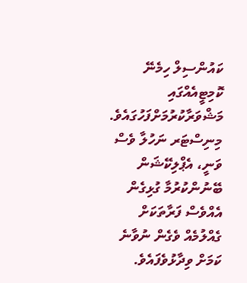ކައުންސިލް ހިމެނޭ ކޮމިޓީއެއްގައި މަޝްވަރާކުރުމަށްފަހުގައެވެ. މިނިސްޓަރ ނަހުލާ ވެސް ވަނީ، އެޕްލިކޭޝަން ބޭނުންކުރުމާ ގުޅިގެން އެއްވެސް ފަރާތަކަށް ގެއްލުމެއް ވެގެން ނުވާނެ ކަމަށް ވިދާޅުވެފައެވެ.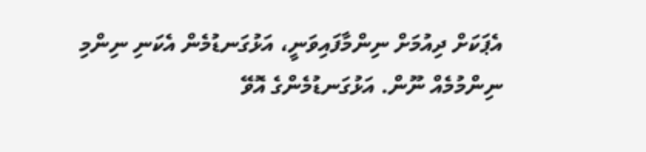އެޕަކަށް ދިއުމަށް ނިންމާފައިވަނީ، އަޅުގަނޑުމެން އެކަނި ނިންމި ނިންމުމެއް ނޫން. އަޅުގަނޑުމެންގެ އޮވޭ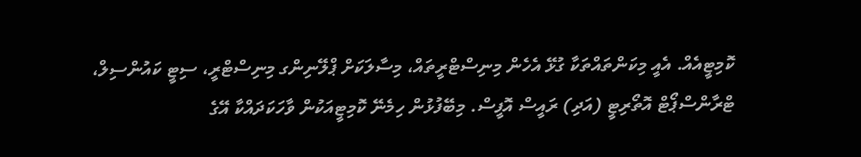ކޮމިޓީއެއް. އެއީ މިކަންތައްތަކާ ގުޅޭ އެހެން މިނިސްޓްރީތައް، މިސާލަކަށް ޕްލޭނިންގ މިނިސްޓްރީ، ސިޓީ ކައުންސިލް، ޓްރާންސްޕޯޓް އޮތޯރިޓީ (އަދި) ރައީސް އޮފީސް. މިބޭފުޅުން ހިމެނޭ ކޮމިޓީއަކުން ވާހަކަދައްކާ އޭގެ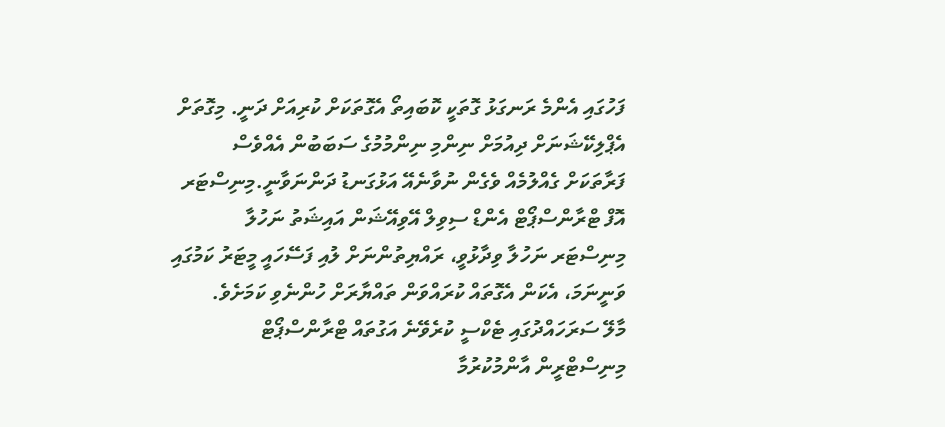ފަހުގައި އެންމެ ރަނގަޅު ގޮތަކީ ކޮބައިތޯ އެގޮތަކަށް ކުރިއަށް ދަނީ. މިގޮތަށް އެޕްލިކޭޝަނަށް ދިއުމަށް ނިންމި ނިންމުމުގެ ސަބަބުން އެއްވެސް ފަރާތަކަށް ގެއްލުމެއް ވެގެން ނުވާނެއޭ އަޅުގަނޑު ދަންނަވާނީ.މިނިސްޓަރ އޮފް ޓްރާންސްޕޯޓް އެންޑް ސިވިލް އޭވިއޭޝަން އައިޝަތު ނަހުލާ
މިނިސްޓަރ ނަހުލާ ވިދާޅުވީ، ރައްޔިތުންނަށް ލުއި ފަސޭހައީ މީޓަރު ކަމުގައި ވަނީނަމަ، އެކަން އެގޮތައް ކުރައްވަން ތައްޔާރަށް ހުންނެވި ކަމަށެވެ.
މާލޭ ސަރަހައްދުގައި ޓެކްސީ ކުރެވޭނެ އަގުތައް ޓްރާންސްޕޯޓް މިނިސްޓްރީން އާންމުކުރުމާ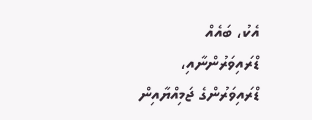އެކު، ބައެއް ޑްރައިވަރުންނާއި، ޑްރައިވަރުންގެ ޖަމިއްޔާއިން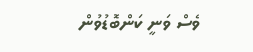ވެސް ވަނީ ކަންބޮޑުވުން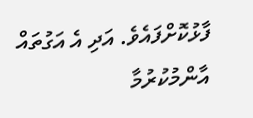ފާޅުކޮށްފައެވެ. އަދި އެ އަގުތައް އާންމުކުރުމާ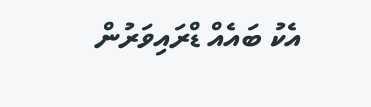އެކު ބައެއް ޑްރައިވަރުން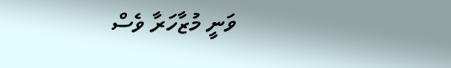ވަނީ މުޒާހަރާ ވެސް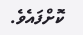ކޮށްފައެވެ.